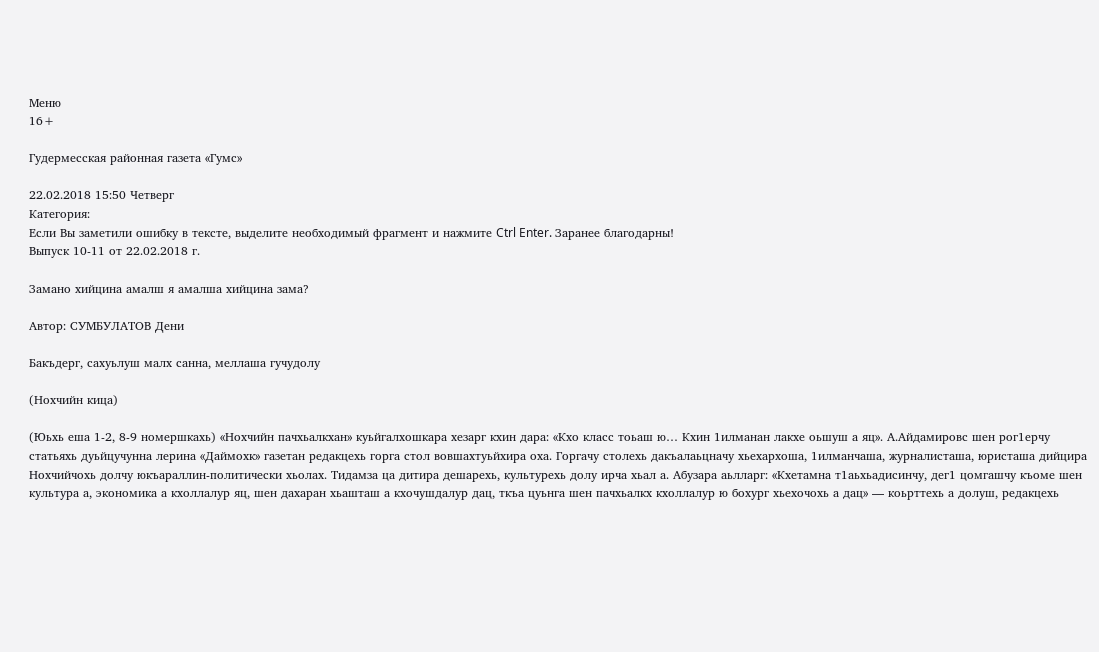Меню
16+

Гудермесская районная газета «Гумс»

22.02.2018 15:50 Четверг
Категория:
Если Вы заметили ошибку в тексте, выделите необходимый фрагмент и нажмите Ctrl Enter. Заранее благодарны!
Выпуск 10-11 от 22.02.2018 г.

Замано хийцина амалш я амалша хийцина зама?

Автор: СУМБУЛАТОВ Дени

Бакъдерг, сахуьлуш малх санна, меллаша гучудолу

(Нохчийн кица)

(Юьхь еша 1-2, 8-9 номершкахь) «Нохчийн пачхьалкхан» куьйгалхошкара хезарг кхин дара: «Кхо класс тоьаш ю… Кхин 1илманан лакхе оьшуш а яц». А.Айдамировс шен рог1ерчу статьяхь дуьйцучунна лерина «Даймохк» газетан редакцехь горга стол вовшахтуьйхира оха. Горгачу столехь дакъалаьцначу хьехархоша, 1илманчаша, журналисташа, юристаша дийцира Нохчийчохь долчу юкъараллин-политически хьолах. Тидамза ца дитира дешарехь, культурехь долу ирча хьал а. Абузара аьлларг: «Кхетамна т1аьхьадисинчу, дег1 цомгашчу къоме шен культура а, экономика а кхоллалур яц, шен дахаран хьашташ а кхочушдалур дац, ткъа цуьнга шен пачхьалкх кхоллалур ю бохург хьехочохь а дац» — коьрттехь а долуш, редакцехь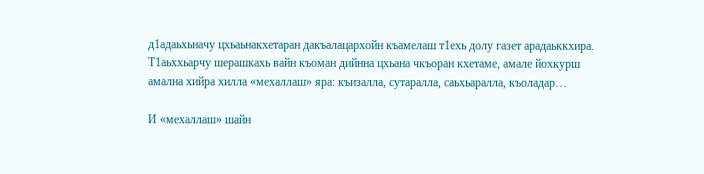д1адаьхьначу цхьаьнакхетаран дакъалацархойн къамелаш т1ехь долу газет арадаьккхира. Т1аьххьарчу шерашкахь вайн къоман дийнна цхьана чкъоран кхетаме, амале йохкурш амална хийра хилла «мехаллаш» яра: къизалла, сутаралла, саьхьаралла, къоладар…

И «мехаллаш» шайн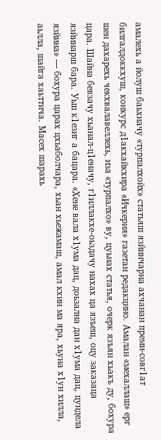амалехь а йолуш баьхначу «турпалхойх» статьяш язйинчарна ахчанан преми-совг1ат билгалдоккхуш, конкурс д1акхайкхира «Ичкерия» газетан редакцино. Амалан «мехаллаш» ерг шен дахарехь чекхвалавеллехь, иза «турпалхо» ву, цуьнах статья, очерк язъян хьакъ ду, бохура цара. Шайна бевзачу хьанал-ц1еначу, г1иллакхе-оьздачу нахах ца язъеш, оцу заказаца язйинарш бара. Уьш к1езиг а бацара. «Хене вала х1ума дац, доьзална дан х1ума дац, цундела язйина» — бохура царах цхьаболчара, хьан хьежамаш, амал кхин ма яра, хьуна х1ун хилла, аьлла, шайга хаьттича. Масех шарахь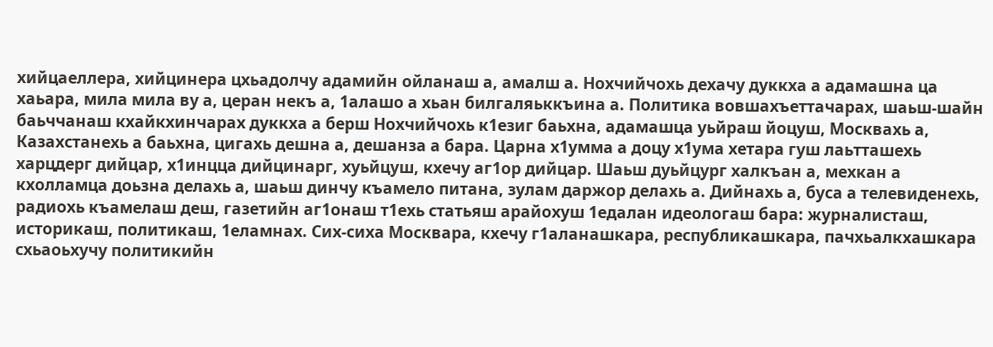хийцаеллера, хийцинера цхьадолчу адамийн ойланаш а, амалш а. Нохчийчохь дехачу дуккха а адамашна ца хаьара, мила мила ву а, церан некъ а, 1алашо а хьан билгаляьккъина а. Политика вовшахъеттачарах, шаьш-шайн баьччанаш кхайкхинчарах дуккха а берш Нохчийчохь к1езиг баьхна, адамашца уьйраш йоцуш, Москвахь а, Казахстанехь а баьхна, цигахь дешна а, дешанза а бара. Царна х1умма а доцу х1ума хетара гуш лаьтташехь харцдерг дийцар, х1инцца дийцинарг, хуьйцуш, кхечу аг1ор дийцар. Шаьш дуьйцург халкъан а, мехкан а кхолламца доьзна делахь а, шаьш динчу къамело питана, зулам даржор делахь а. Дийнахь а, буса а телевиденехь, радиохь къамелаш деш, газетийн аг1онаш т1ехь статьяш арайохуш 1едалан идеологаш бара: журналисташ, историкаш, политикаш, 1еламнах. Сих-сиха Москвара, кхечу г1аланашкара, республикашкара, пачхьалкхашкара схьаоьхучу политикийн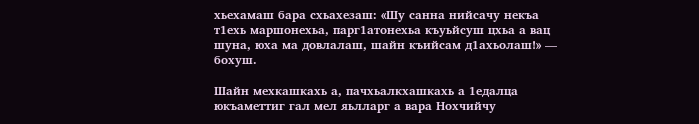хьехамаш бара схьахезаш: «Шу санна нийсачу некъа т1ехь маршонехьа, парг1атонехьа къуьйсуш цхьа а вац шуна, юха ма довлалаш, шайн къийсам д1ахьолаш!» — бохуш.

Шайн мехкашкахь а, пачхьалкхашкахь а 1едалца юкъаметтиг гал мел яьлларг а вара Нохчийчу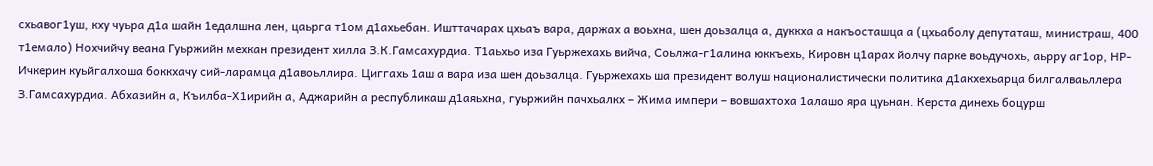схьавог1уш, кху чуьра д1а шайн 1едалшна лен, цаьрга т1ом д1ахьебан. Ишттачарах цхьаъ вара, даржах а воьхна, шен доьзалца а, дуккха а накъосташца а (цхьаболу депутаташ, министраш, 400 т1емало) Нохчийчу веана Гуьржийн мехкан президент хилла З.К.Гамсахурдиа. Т1аьхьо иза Гуьржехахь вийча, Соьлжа-г1алина юккъехь, Кировн ц1арах йолчу парке воьдучохь, аьрру аг1ор, НР-Ичкерин куьйгалхоша боккхачу сий-ларамца д1авоьллира. Циггахь 1аш а вара иза шен доьзалца. Гуьржехахь ша президент волуш националистически политика д1акхехьарца билгалваьллера З.Гамсахурдиа. Абхазийн а, Къилба-Х1ирийн а, Аджарийн а республикаш д1аяьхна, гуьржийн пачхьалкх – Жима импери – вовшахтоха 1алашо яра цуьнан. Керста динехь боцурш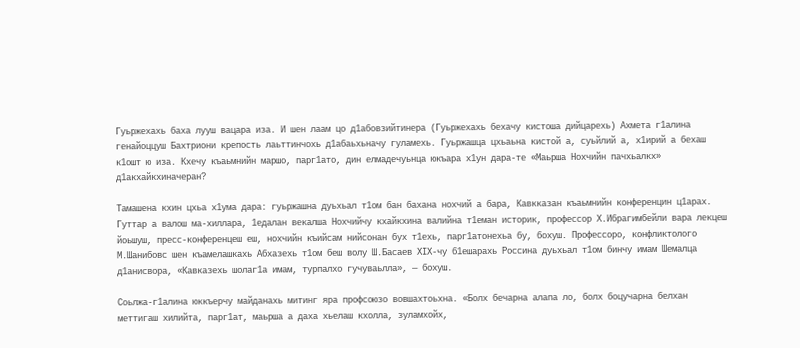Гуьржехахь баха лууш вацара иза. И шен лаам цо д1абовзийтинера (Гуьржехахь бехачу кистоша дийцарехь) Ахмета г1алина генайоццуш Бахтриони крепость лаьттинчохь д1абаьхьначу гуламехь. Гуьржашца цхьаьна кистой а, суьйлий а, х1ирий а бехаш к1ошт ю иза. Кхечу къаьмнийн маршо, парг1ато, дин елмадечуьнца юкъара х1ун дара-те «Маьрша Нохчийн пачхьалкх» д1акхайкхиначеран?

Тамашена кхин цхьа х1ума дара: гуьржашна дуьхьал т1ом бан бахана нохчий а бара, Кавкказан къаьмнийн конференцин ц1арах. Гуттар а валош ма-хиллара, 1едалан векалша Нохчийчу кхайкхина валийна т1еман историк, профессор Х.Ибрагимбейли вара лекцеш йоьшуш, пресс-конференцеш еш, нохчийн къийсам нийсонан бух т1ехь, парг1атонехьа бу, бохуш. Профессоро, конфликтолого М.Шанибовс шен къамелашкахь Абхазехь т1ом беш волу Ш.Басаев ХIХ-чу б1ешарахь Россина дуьхьал т1ом бинчу имам Шемалца д1анисвора, «Кавказехь шолаг1а имам, турпалхо гучуваьлла», — бохуш.

Соьлжа-г1алина юккъерчу майданахь митинг яра профсоюзо вовшахтоьхна. «Болх бечарна алапа ло, болх боцучарна белхан меттигаш хилийта, парг1ат, маьрша а даха хьелаш кхолла, зуламхойх,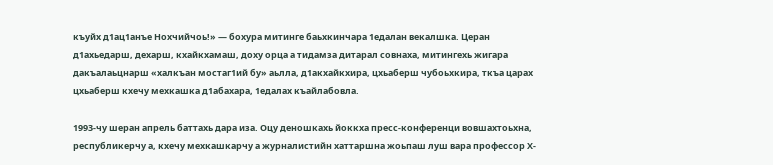къуйх д1ац1анъе Нохчийчоь!» — бохура митинге баьхкинчара 1едалан векалшка. Церан д1ахьедарш, дехарш, кхайкхамаш, доху орца а тидамза дитарал совнаха, митингехь жигара дакъалаьцнарш «халкъан мостаг1ий бу» аьлла, д1акхайкхира, цхьаберш чубоьхкира, ткъа царах цхьаберш кхечу мехкашка д1абахара, 1едалах къайлабовла.

1993-чу шеран апрель баттахь дара иза. Оцу деношкахь йоккха пресс-конференци вовшахтоьхна, республикерчу а, кхечу мехкашкарчу а журналистийн хаттаршна жоьпаш луш вара профессор Х-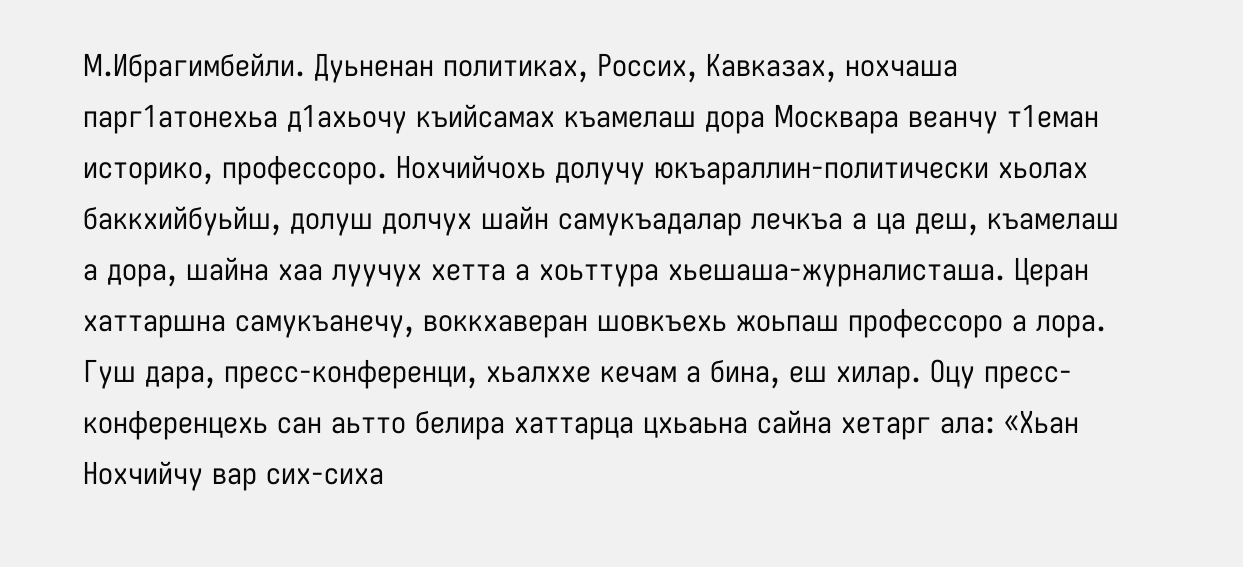М.Ибрагимбейли. Дуьненан политиках, Россих, Кавказах, нохчаша парг1атонехьа д1ахьочу къийсамах къамелаш дора Москвара веанчу т1еман историко, профессоро. Нохчийчохь долучу юкъараллин-политически хьолах баккхийбуьйш, долуш долчух шайн самукъадалар лечкъа а ца деш, къамелаш а дора, шайна хаа луучух хетта а хоьттура хьешаша-журналисташа. Церан хаттаршна самукъанечу, воккхаверан шовкъехь жоьпаш профессоро а лора. Гуш дара, пресс-конференци, хьалххе кечам а бина, еш хилар. Оцу пресс-конференцехь сан аьтто белира хаттарца цхьаьна сайна хетарг ала: «Хьан Нохчийчу вар сих-сиха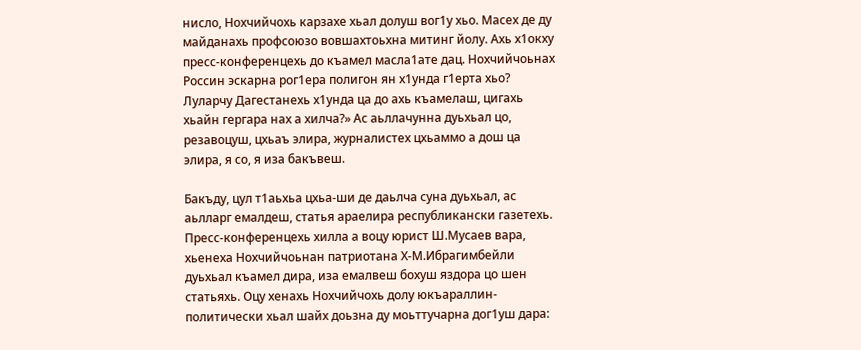нисло, Нохчийчохь карзахе хьал долуш вог1у хьо. Масех де ду майданахь профсоюзо вовшахтоьхна митинг йолу. Ахь х1окху пресс-конференцехь до къамел масла1ате дац. Нохчийчоьнах Россин эскарна рог1ера полигон ян х1унда г1ерта хьо? Луларчу Дагестанехь х1унда ца до ахь къамелаш, цигахь хьайн гергара нах а хилча?» Ас аьллачунна дуьхьал цо, резавоцуш, цхьаъ элира, журналистех цхьаммо а дош ца элира, я со, я иза бакъвеш.

Бакъду, цул т1аьхьа цхьа-ши де даьлча суна дуьхьал, ас аьлларг емалдеш, статья араелира республикански газетехь. Пресс-конференцехь хилла а воцу юрист Ш.Мусаев вара, хьенеха Нохчийчоьнан патриотана Х-М.Ибрагимбейли дуьхьал къамел дира, иза емалвеш бохуш яздора цо шен статьяхь. Оцу хенахь Нохчийчохь долу юкъараллин-политически хьал шайх доьзна ду моьттучарна дог1уш дара: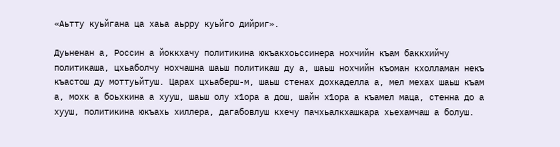«Аьтту куьйгана ца хаьа аьрру куьйго дийриг».

Дуьненан а, Россин а йоккхачу политикина юкъакхоьссинера нохчийн къам баккхийчу политикаша, цхьаболчу нохчашна шаьш политикаш ду а, шаьш нохчийн къоман кхолламан некъ къастош ду моттуьйтуш. Царах цхьаберш-м, шаьш стенах дохкаделла а, мел мехах шаьш къам а, мохк а боьхкина а хууш, шаьш олу х1ора а дош, шайн х1ора а къамел маца, стенна до а хууш, политикина юкъахь хиллера, дагабовлуш кхечу пачхьалкхашкара хьехамчаш а болуш.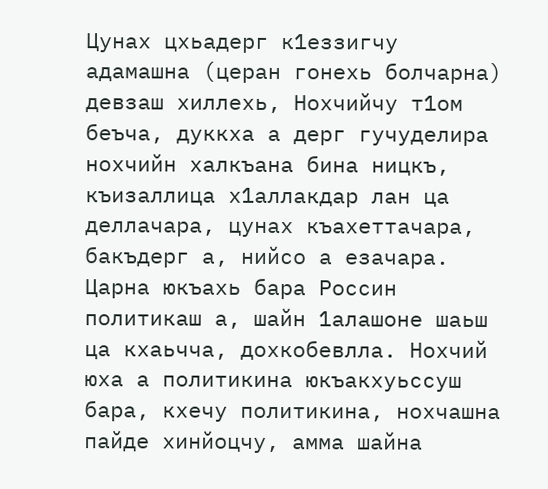Цунах цхьадерг к1еззигчу адамашна (церан гонехь болчарна) девзаш хиллехь, Нохчийчу т1ом беъча, дуккха а дерг гучуделира нохчийн халкъана бина ницкъ, къизаллица х1аллакдар лан ца деллачара, цунах къахеттачара, бакъдерг а, нийсо а езачара. Царна юкъахь бара Россин политикаш а, шайн 1алашоне шаьш ца кхаьчча, дохкобевлла. Нохчий юха а политикина юкъакхуьссуш бара, кхечу политикина, нохчашна пайде хинйоцчу, амма шайна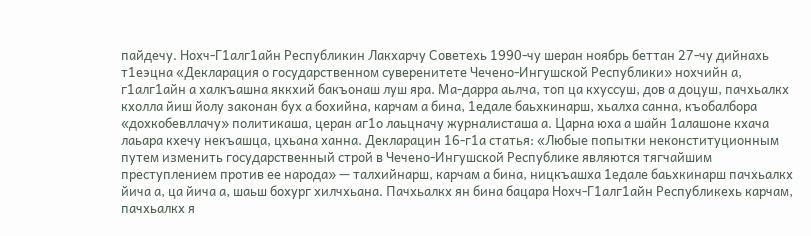пайдечу. Нохч-Г1алг1айн Республикин Лакхарчу Советехь 1990-чу шеран ноябрь беттан 27-чу дийнахь т1еэцна «Декларация о государственном суверенитете Чечено-Ингушской Республики» нохчийн а, г1алг1айн а халкъашна яккхий бакъонаш луш яра. Ма-дарра аьлча, топ ца кхуссуш, дов а доцуш, пачхьалкх кхолла йиш йолу законан бух а бохийна, карчам а бина, 1едале баьхкинарш, хьалха санна, къобалбора «дохкобевллачу» политикаша, церан аг1о лаьцначу журналисташа а. Царна юха а шайн 1алашоне кхача лаьара кхечу некъашца, цхьана ханна. Декларацин 16-г1а статья: «Любые попытки неконституционным путем изменить государственный строй в Чечено-Ингушской Республике являются тягчайшим преступлением против ее народа» — талхийнарш, карчам а бина, ницкъашха 1едале баьхкинарш пачхьалкх йича а, ца йича а, шаьш бохург хилчхьана. Пачхьалкх ян бина бацара Нохч-Г1алг1айн Республикехь карчам, пачхьалкх я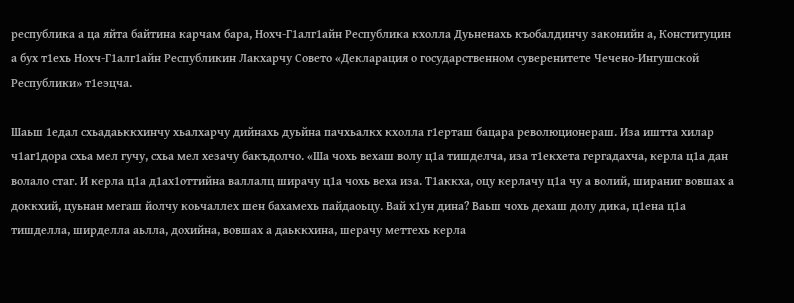республика а ца яйта байтина карчам бара, Нохч-Г1алг1айн Республика кхолла Дуьненахь къобалдинчу законийн а, Конституцин а бух т1ехь Нохч-Г1алг1айн Республикин Лакхарчу Совето «Декларация о государственном суверенитете Чечено-Ингушской Республики» т1еэцча.

Шаьш 1едал схьадаьккхинчу хьалхарчу дийнахь дуьйна пачхьалкх кхолла г1ерташ бацара революционераш. Иза иштта хилар ч1аг1дора схьа мел гучу, схьа мел хезачу бакъдолчо. «Ша чохь вехаш волу ц1а тишделча, иза т1екхета гергадахча, керла ц1а дан волало стаг. И керла ц1а д1ах1оттийна валлалц ширачу ц1а чохь веха иза. Т1аккха, оцу керлачу ц1а чу а волий, шираниг вовшах а доккхий, цуьнан мегаш йолчу коьчаллех шен бахамехь пайдаоьцу. Вай х1ун дина? Ваьш чохь дехаш долу дика, ц1ена ц1а тишделла, ширделла аьлла, дохийна, вовшах а даьккхина, шерачу меттехь керла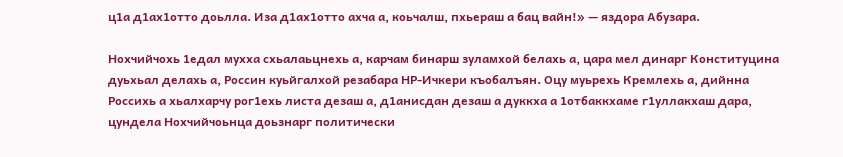ц1а д1ах1отто доьлла. Иза д1ах1отто ахча а, коьчалш, пхьераш а бац вайн!» — яздора Абузара.

Нохчийчохь 1едал мухха схьалаьцнехь а, карчам бинарш зуламхой белахь а, цара мел динарг Конституцина дуьхьал делахь а, Россин куьйгалхой резабара НР-Ичкери къобалъян. Оцу муьрехь Кремлехь а, дийнна Россихь а хьалхарчу рог1ехь листа дезаш а, д1анисдан дезаш а дуккха а 1отбаккхаме г1уллакхаш дара, цундела Нохчийчоьнца доьзнарг политически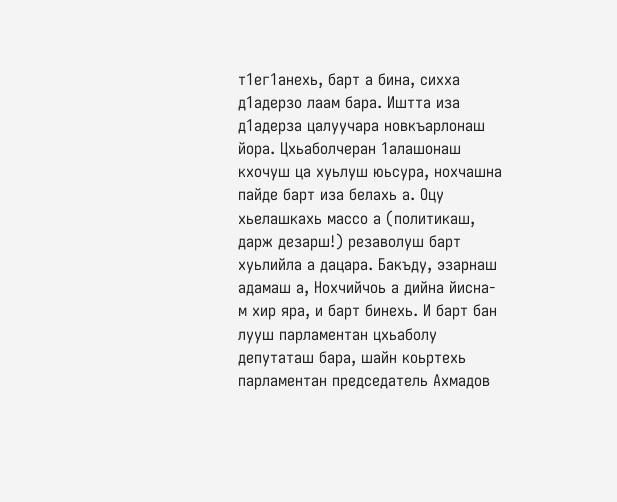т1ег1анехь, барт а бина, сихха д1адерзо лаам бара. Иштта иза д1адерза цалуучара новкъарлонаш йора. Цхьаболчеран 1алашонаш кхочуш ца хуьлуш юьсура, нохчашна пайде барт иза белахь а. Оцу хьелашкахь массо а (политикаш, дарж дезарш!) резаволуш барт хуьлийла а дацара. Бакъду, эзарнаш адамаш а, Нохчийчоь а дийна йисна-м хир яра, и барт бинехь. И барт бан лууш парламентан цхьаболу депутаташ бара, шайн коьртехь парламентан председатель Ахмадов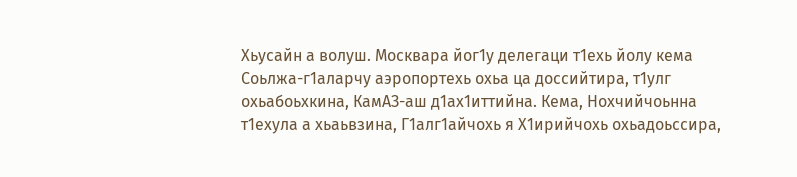Хьусайн а волуш. Москвара йог1у делегаци т1ехь йолу кема Соьлжа-г1аларчу аэропортехь охьа ца доссийтира, т1улг охьабоьхкина, КамАЗ-аш д1ах1иттийна. Кема, Нохчийчоьнна т1ехула а хьаьвзина, Г1алг1айчохь я Х1ирийчохь охьадоьссира,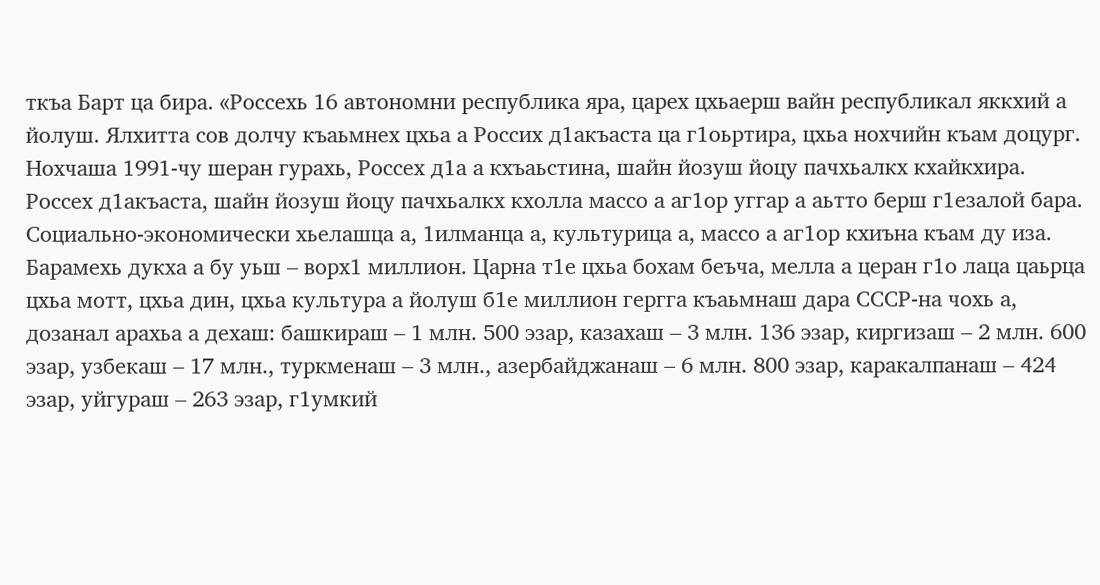ткъа Барт ца бира. «Россехь 16 автономни республика яра, царех цхьаерш вайн республикал яккхий а йолуш. Ялхитта сов долчу къаьмнех цхьа а Россих д1акъаста ца г1оьртира, цхьа нохчийн къам доцург. Нохчаша 1991-чу шеран гурахь, Россех д1а а кхъаьстина, шайн йозуш йоцу пачхьалкх кхайкхира. Россех д1акъаста, шайн йозуш йоцу пачхьалкх кхолла массо а аг1ор уггар а аьтто берш г1езалой бара. Социально-экономически хьелашца а, 1илманца а, культурица а, массо а аг1ор кхиъна къам ду иза. Барамехь дукха а бу уьш – ворх1 миллион. Царна т1е цхьа бохам беъча, мелла а церан г1о лаца цаьрца цхьа мотт, цхьа дин, цхьа культура а йолуш б1е миллион гергга къаьмнаш дара СССР-на чохь а, дозанал арахьа а дехаш: башкираш – 1 млн. 500 эзар, казахаш – 3 млн. 136 эзар, киргизаш – 2 млн. 600 эзар, узбекаш – 17 млн., туркменаш – 3 млн., азербайджанаш – 6 млн. 800 эзар, каракалпанаш – 424 эзар, уйгураш – 263 эзар, г1умкий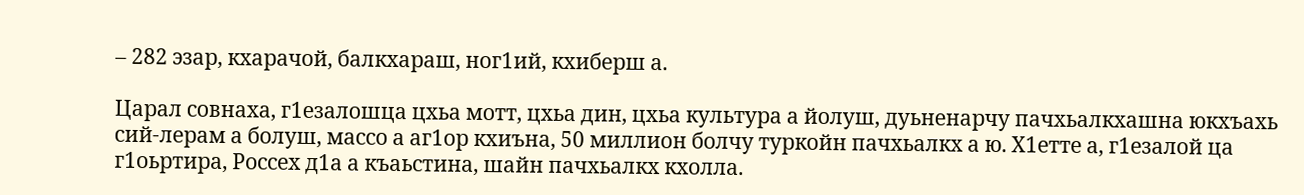– 282 эзар, кхарачой, балкхараш, ног1ий, кхиберш а.

Царал совнаха, г1езалошца цхьа мотт, цхьа дин, цхьа культура а йолуш, дуьненарчу пачхьалкхашна юкхъахь сий-лерам а болуш, массо а аг1ор кхиъна, 50 миллион болчу туркойн пачхьалкх а ю. Х1етте а, г1езалой ца г1оьртира, Россех д1а а къаьстина, шайн пачхьалкх кхолла.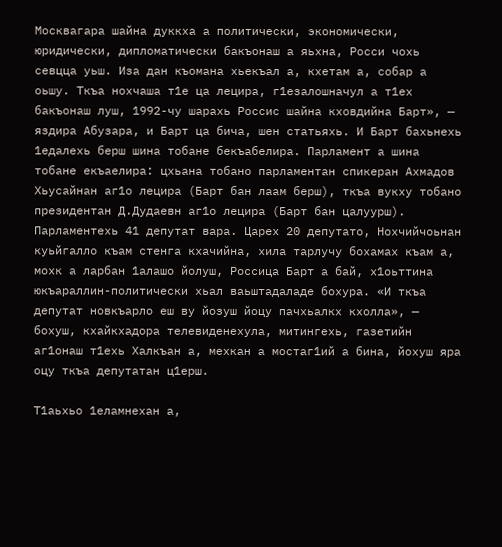Москвагара шайна дуккха а политически, экономически, юридически, дипломатически бакъонаш а яьхна, Росси чохь севцца уьш. Иза дан къомана хьекъал а, кхетам а, собар а оьшу. Ткъа нохчаша т1е ца лецира, г1езалошначул а т1ех бакъонаш луш, 1992-чу шарахь Россис шайна кховдийна Барт», — яздира Абузара, и Барт ца бича, шен статьяхь. И Барт бахьнехь 1едалехь берш шина тобане бекъабелира. Парламент а шина тобане екъаелира: цхьана тобано парламентан спикеран Ахмадов Хьусайнан аг1о лецира (Барт бан лаам берш), ткъа вукху тобано президентан Д.Дудаевн аг1о лецира (Барт бан цалуурш). Парламентехь 41 депутат вара. Царех 20 депутато, Нохчийчоьнан куьйгалло къам стенга кхачийна, хила тарлучу бохамах къам а, мохк а ларбан 1алашо йолуш, Россица Барт а бай, х1оьттина юкъараллин-политически хьал ваьштадаладе бохура. «И ткъа депутат новкъарло еш ву йозуш йоцу пачхьалкх кхолла», — бохуш, кхайкхадора телевиденехула, митингехь, газетийн аг1онаш т1ехь Халкъан а, мехкан а мостаг1ий а бина, йохуш яра оцу ткъа депутатан ц1ерш.

Т1аьхьо 1еламнехан а,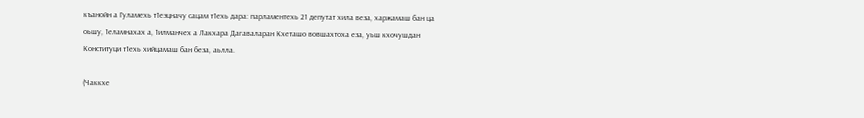къанойн а Гуламехь т1еэцначу сацам т1ехь дара: парламентехь 21 депутат хила веза, харжамаш бан ца оьшу, 1еламнахах а, 1илманчех а Лакхара Дагаваларан Кхеташо вовшахтоха еза, уьш кхочушдан Конституци т1ехь хийцамаш бан беза, аьлла.

(Чаккхе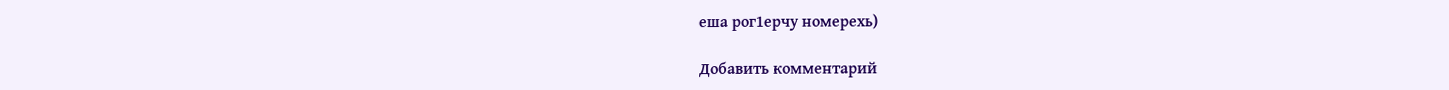еша рог1ерчу номерехь)

Добавить комментарий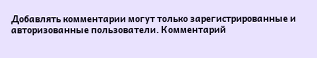Добавлять комментарии могут только зарегистрированные и авторизованные пользователи. Комментарий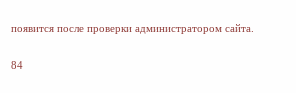появится после проверки администратором сайта.

84